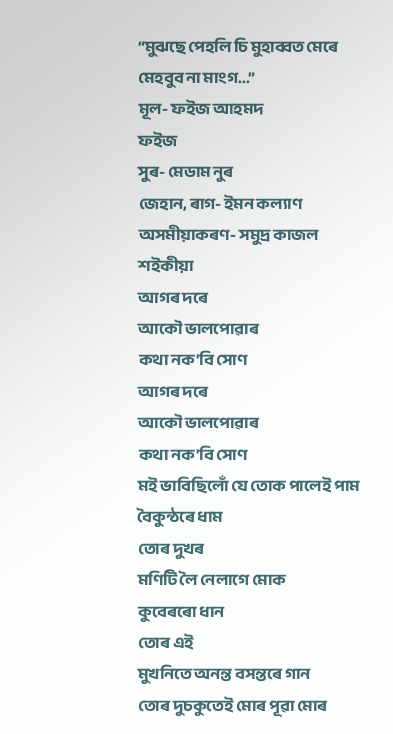“মুঝছে পেহলি চি মুহাব্বত মেৰে
মেহবুব না মাংগ...”
মূল- ফইজ আহমদ
ফইজ
সুৰ- মেডাম নুৰ
জেহান, ৰাগ- ইমন কল্যাণ
অসমীয়াকৰণ- সমুদ্ৰ কাজল
শইকীয়া
আগৰ দৰে
আকৌ ভালপোৱাৰ
কথা নক'বি সোণ
আগৰ দৰে
আকৌ ভালপোৱাৰ
কথা নক'বি সোণ
মই ভাবিছিলোঁ যে তোক পালেই পাম
বৈকুন্ঠৰে ধাম
তোৰ দুখৰ
মণিটি লৈ নেলাগে মোক
কুবেৰৰো ধান
তোৰ এই
মুখনিতে অনন্ত বসন্তৰে গান
তোৰ দুচকুতেই মোৰ পূৱা মোৰ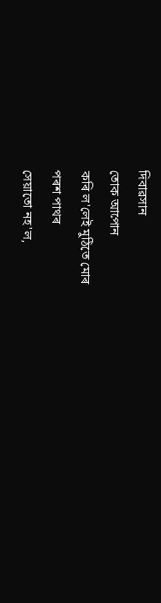দিবাৱসান
তোক আপোন
কৰি ল'লেই মুঠিতে মোৰ
পৰশ পাথৰ
সেয়াতো নহ'ল,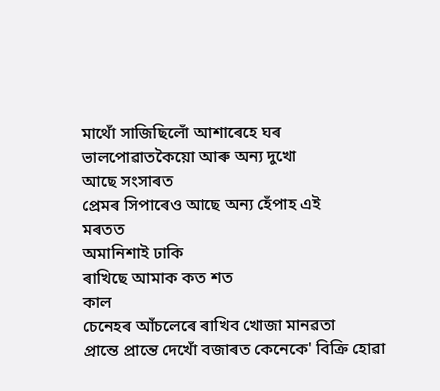মাথোঁ সাজিছিলোঁ আশাৰেহে ঘৰ
ভালপোৱাতকৈয়ো আৰু অন্য দুখো
আছে সংসাৰত
প্ৰেমৰ সিপাৰেও আছে অন্য হেঁপাহ এই
মৰতত
অমানিশাই ঢাকি
ৰাখিছে আমাক কত শত
কাল
চেনেহৰ আঁচলেৰে ৰাখিব খোজা মানৱতা
প্ৰান্তে প্ৰান্তে দেখোঁ বজাৰত কেনেকে' বিক্ৰি হোৱা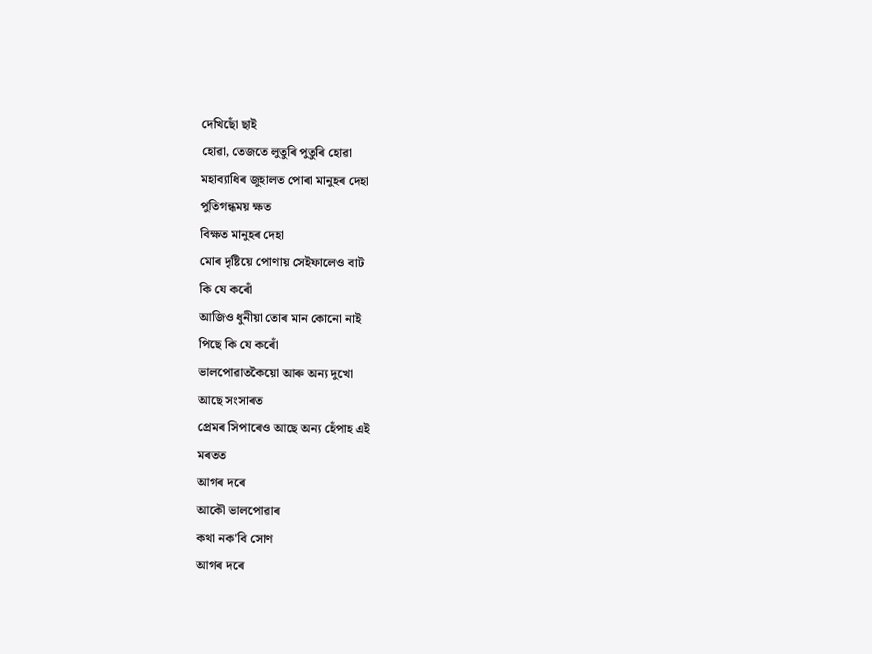দেখিছোঁ ছাই
হোৱা, তেজতে লুতুৰি পুতুৰি হোৱা
মহাব্যাধিৰ জুহালত পোৰা মানুহৰ দেহা
পুতিগন্ধময় ক্ষত
বিক্ষত মানুহৰ দেহা
মোৰ দৃষ্টিয়ে পোণায় সেইফালেও বাট
কি যে কৰোঁ
আজিও ধুনীয়া তোৰ মান কোনো নাই
পিছে কি যে কৰোঁ
ভালপোৱাতকৈয়ো আৰু অন্য দুখো
আছে সংসাৰত
প্ৰেমৰ সিপাৰেও আছে অন্য হেঁপাহ এই
মৰতত
আগৰ দৰে
আকৌ ভালপোৱাৰ
কথা নক'বি সোণ
আগৰ দৰে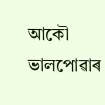আকৌ ভালপোৱাৰ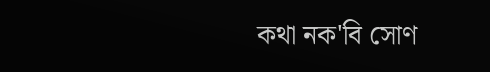কথা নক'বি সোণ